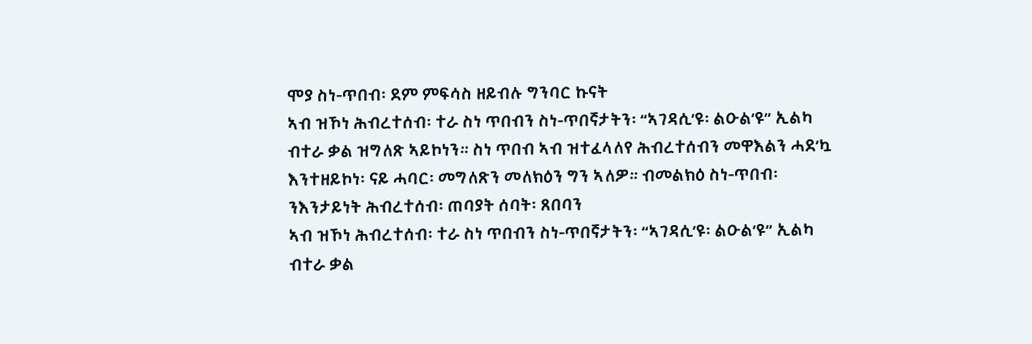ሞያ ስነ-ጥበብ፡ ደም ምፍሳስ ዘይብሉ ግንባር ኩናት
ኣብ ዝኾነ ሕብረተሰብ፡ ተራ ስነ ጥበብን ስነ-ጥበኛታትን፡ “ኣገዳሲ’ዩ፡ ልዑል’ዩ” ኢልካ ብተራ ቃል ዝግለጽ ኣይኮነን። ስነ ጥበብ ኣብ ዝተፈላለየ ሕብረተሰብን መዋእልን ሓደ’ኳ እንተዘይኮነ፡ ናይ ሓባር፡ መግለጽን መለክዕን ግን ኣለዎ። ብመልክዕ ስነ-ጥበብ፡ ንእንታይነት ሕብረተሰብ፡ ጠባያት ሰባት፡ ጸበባን
ኣብ ዝኾነ ሕብረተሰብ፡ ተራ ስነ ጥበብን ስነ-ጥበኛታትን፡ “ኣገዳሲ’ዩ፡ ልዑል’ዩ” ኢልካ ብተራ ቃል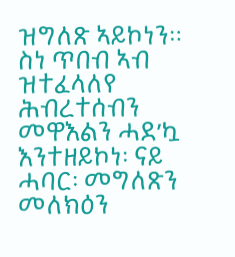ዝግለጽ ኣይኮነን። ስነ ጥበብ ኣብ ዝተፈላለየ ሕብረተሰብን መዋእልን ሓደ’ኳ እንተዘይኮነ፡ ናይ ሓባር፡ መግለጽን መለክዕን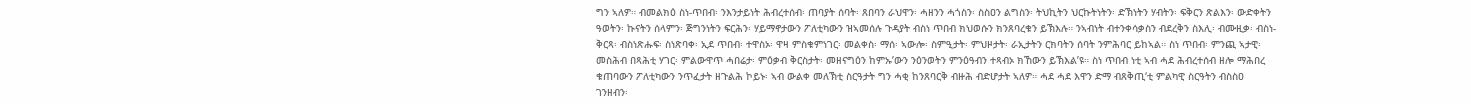ግን ኣለዎ። ብመልክዕ ስነ-ጥበብ፡ ንእንታይነት ሕብረተሰብ፡ ጠባያት ሰባት፡ ጸበባን ራህዋን፡ ሓዘንን ሓጎስን፡ ስስዐን ልግስን፡ ትህኪትን ህርኩትነትን፡ ድኽነትን ሃብትን፡ ፍቅርን ጽልእን፡ ውድቀትን ዓወትን፡ ኩናትን ሰላምን፡ ጅግንነትን ፍርሕን፡ ሃይማኖታውን ፖለቲካውን ዝኣመሰሉ ጉዳያት ብስነ ጥበብ ክህወሱን ክንጸባረቁን ይኽእሉ። ንኣብነት ብተንቀሳቃስን ብደረቅን ስእሊ፡ ብሙዚቃ፡ ብስነ-ቅርጻ፡ ብስነጽሑፍ፡ ስነጽባቀ፡ ኢደ ጥበብ፡ ተዋስኦ፡ ዋዛ ምስቁምነገር፡ መልቀስ፡ ማሰ፡ ኣውሎ፡ ስምዒታት፡ ምህዞታት፡ ራኢታትን ርክባትን ሰባት ንምሕባር ይከኣል። ስነ ጥበብ፡ ምንጪ ኣታዊ፡ መስሕብ በጻሕቲ ሃገር፡ ምልውዋጥ ሓበሬታ፡ ምዕቃብ ቅርስታት፡ መዘናግዕን ከምኡ’ውን ንዕንወትን ምንዕዓብን ተጻብኦ ክኸውን ይኽእል’ዩ። ስነ ጥበብ ነቲ ኣብ ሓደ ሕብረተሰብ ዘሎ ማሕበረ ቁጠባውን ፖለቲካውን ንጥፈታት ዘጉልሕ ኮይኑ፡ ኣብ ውልቀ መለኽቲ ስርዓታት ግን ሓቂ ከንጸባርቅ ብዙሕ ብድሆታት ኣለዎ። ሓደ ሓደ እዋን ድማ ብጸቅጢ‘ቲ ምልካዊ ስርዓትን ብስስዐ ገንዘብን፡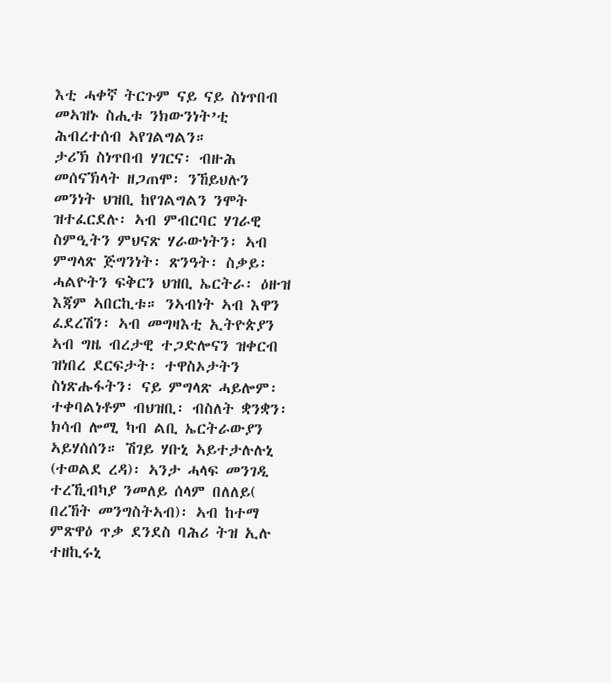እቲ ሓቀኛ ትርጉም ናይ ናይ ስነጥበብ መኣዝኑ ስሒቱ ንክውንነት’ቲ ሕብረተሰብ ኣየገልግልን።
ታሪኽ ስነጥበብ ሃገርና፡ ብዙሕ መሰናኽላት ዘጋጠሞ፡ ንኸይህሉን መንነት ህዝቢ ከየገልግልን ንሞት ዝተፈርደሉ፡ ኣብ ምብርባር ሃገራዊ ስምዒትን ምህናጽ ሃራውነትን፡ ኣብ ምግላጽ ጅግንነት፡ ጽንዓት፡ ስቃይ፡ ሓልዮትን ፍቅርን ህዝቢ ኤርትራ፡ ዕዙዝ እጃም ኣበርኪቱ። ንኣብነት ኣብ እዋን ፈደረሽን፡ ኣብ መግዛእቲ ኢትዮጵያን ኣብ ግዜ ብረታዊ ተጋድሎናን ዝቀርብ ዝነበረ ደርፍታት፡ ተዋስኦታትን ስነጽሑፋትን፡ ናይ ምግላጽ ሓይሎም፡ ተቀባልነቶም ብህዝቢ፡ ብስለት ቋንቋን፡ ክሳብ ሎሚ ካብ ልቢ ኤርትራውያን ኣይሃሰሰን። ሽገይ ሃቡኒ ኣይተታሉሉኒ (ተወልደ ረዳ)፡ ኣንታ ሓላፍ መንገዲ ተረኺብካያ ንመለይ ሰላም በለለይ( በረኸት መንግስትኣብ)፡ ኣብ ከተማ ምጽዋዕ ጥቃ ደንደስ ባሕሪ ትዝ ኢሉ ተዘኪሩኒ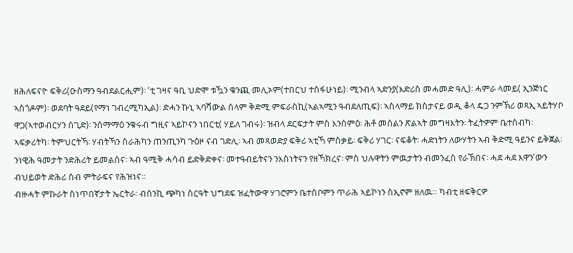ዘሕለፍናዮ ፍቅሪ(ዑስማን ዓብደልርሒም)፡ ‘ቲ ገዛና ዓቢ ህድሞ ቱዃን ቁንጪ መሊኦም(ተበርህ ተስፋሁነይ)፡ ሚንብላ ኣድንያ(እድሪስ መሓመድ ዓሊ)፡ ሓምራ ላመይ( ኢንጅነር ኣስጎዶም)፡ ወደባት ዓደይ(የማነ ገብረሚካኢል)፡ ድሓን ኩኒ ኣባሻውል ሰላም ቅድሚ ምፍራስኪ(ኣልኣሚን ዓብደለጢፍ)፡ ኣስላማይ ክስታናይ ወዲ ቆላ ዴጋ ንምኽሪ ወጻኢ ኣይትሃቦ ዋጋ(ኣተወብርሃን ሰጊድ)፡ ንሰማማዕ ንቁሩብ ግዚና ኣይኮናን ነበርቲ( ሃይለ ገብሩ)፡ ዝብላ ደርፍታት ምስ እንሰምዕ፡ ሕቶ መሰልን ጽልኣት መግዛእትን፡ ትፈትዎም ቤተሰብካ፡ ኣፍቃሪትካ፡ ትምህርትኻ፡ ሃብትኻን ስራሕካን ጠንጢንካ ጉዕዞ ናብ ገድሊ፡ ኣብ መጻወድያ ፍቅሪ ኣቲኻ ምስቃይ፡ ፍቅሪ ሃገር፡ ናፍቆት፡ ሓድነትን ለውሃትን ኣብ ቅድሚ ዓይንና ይቅጀል፡ ንነዊሕ ዓመታት ንድሕሪት ይመልሰና፡ ኣብ ዓሚቅ ሓሳብ ይድቅድቀና፡ መተዓብይትናን ንእስነትናን የዘኻክረና፡ ምስ ህሉዋትን ምዉታትን ብመንፈስ የራኽበና፡ ሓደ ሓደ እዋን’ውን ብህይወት ድሕሪ ሰብ ምትራፍና የሕዝነና።
ብዙሓት ምኩራት ስነጥበኛታት ኤርትራ፡ ብሰንኪ ጭካነ ስርዓት ህግደፍ ዝፈትውዋ ሃገሮምን ቤተሰቦምን ጥራሕ ኣይኮነን ስኢኖም ዘለዉ። ካብቲ ዘፍቅርዎ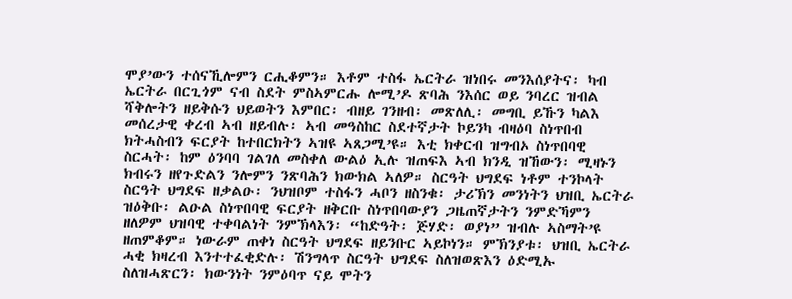ሞያ’ውን ተሰናኺሎምን ርሒቆምን። እቶም ተስፋ ኤርትራ ዝነበሩ መንእሰያትና፡ ካብ ኤርትራ በርጊጎም ናብ ስደት ምስኣምርሑ ሎሚ’ዶ ጽባሕ ንእሰር ወይ ንባረር ዝብል ሻቅሎትን ዘይቅሱን ህይወትን እምበር፡ ብዘይ ገንዘብ፡ መጽለሊ፡ መግቢ ይኹን ካልእ መሰረታዊ ቀረብ ኣብ ዘይብሉ፡ ኣብ መዓስከር ስደተኛታት ኮይንካ ብዛዕባ ስነጥበብ ክትሓስብን ፍርያት ከተበርክትን ኣዝዩ ኣጸጋሚ’ዩ። እቲ ክቀርብ ዝግብኦ ስነጥበባዊ ስርሓት፡ ከም ዕንባባ ገልገለ መስቀለ ውልዕ ኢሉ ዝጠፍእ ኣብ ክንዲ ዝኸውን፡ ሚዛኑን ክብሩን ዘየጉድልን ንሎምን ንጽባሕን ክውክል ኣለዎ። ስርዓት ህግደፍ ነቶም ተንኮላት ስርዓት ህግደፍ ዘቃልዑ፡ ንህዝቦም ተስፋን ሓቦን ዘስንቁ፡ ታሪኽን መንነትን ህዝቢ ኤርትራ ዝዕቅቡ፡ ልዑል ስነጥበባዊ ፍርያት ዘቅርቡ ስነጥበባውያን ጋዜጠኛታትን ንምድኻምን ዘለዎም ህዝባዊ ተቀባልነት ንምኽላእን፡ “ከድዓት፡ ጅሃድ፡ ወያነ” ዝብሉ ኣስማት’ዩ ዘጠምቆም። ነውራም ጠቀነ ስርዓት ህግደፍ ዘይንቡር ኣይኮነን። ምኽንያቱ፡ ህዝቢ ኤርትራ ሓቂ ክዛረብ እንተተፈቂድሉ፡ ሽንግላጥ ስርዓት ህግደፍ ስለዝወጽእን ዕድሚኡ ስለዝሓጽርን፡ ክውንነት ንምዕባጥ ናይ ሞትን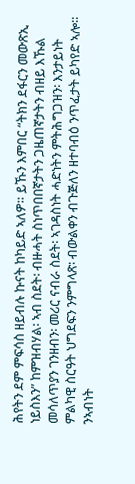ሕየትን ደም ምፍሳስ ዘይብሉ ኩናት ከካይድ ኣለዎ። ይኹን እምበር “ትክን ደፋርን መውጽኢ ነይስእን” ከምዝብሃል፡ ኣብ ስደት፡ ብዙሓት ስነጥበበኛታትን ጋዜጠኛታትን ብዘይ እኹል መሳለጥያን ገንዘብን፡ መሪር ናብራ ስደት፡ ኣገዳስነት ሓድነትን ምትሕግጋዝን፡ እንታይነት ምልካዊ ስርዓት ህግደፍን ንምግላጽ፡ ብውልቀን ብጉጅለን ዘተባብዕ ንጥፈታት ይካየድ ኣሎ። ንኣብነት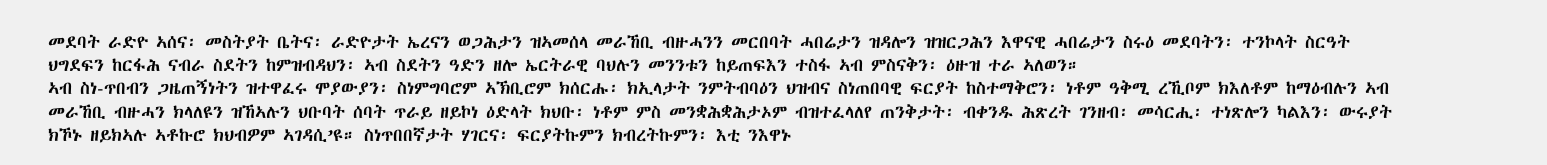መደባት ራድዮ ኣሰና፡ መስትያት ቤትና፡ ራድዮታት ኤረናን ወጋሕታን ዝኣመሰላ መራኸቢ ብዙሓንን መርበባት ሓበሬታን ዝዳሎን ዝዝርጋሕን እዋናዊ ሓበሬታን ስሩዕ መደባትን፡ ተንኮላት ስርዓት ህግደፍን ከርፋሕ ናብራ ስደትን ከምዝብዳህን፡ ኣብ ስደትን ዓድን ዘሎ ኤርትራዊ ባህሉን መንንቱን ከይጠፍእን ተስፋ ኣብ ምስናቅን፡ ዕዙዝ ተራ ኣለወን።
ኣብ ስነ-ጥበብን ጋዜጠኝነትን ዝተዋፈሩ ሞያውያን፡ ስነምግባሮም ኣኽቢሮም ክሰርሑ፡ ክኢላታት ንምትብባዕን ህዝብና ስነጠበባዊ ፍርያት ከስተማቅሮን፡ ነቶም ዓቅሚ ረኺቦም ክእለቶም ከማዕብሉን ኣብ መራኸቢ ብዙሓን ክላለዩን ዝኸኣሉን ህቡባት ሰባት ጥራይ ዘይኮነ ዕድላት ክህቡ፡ ነቶም ምስ መንቋሕቋሕታኦም ብዝተፈላለየ ጠንቅታት፡ ብቀንዱ ሕጽረት ገንዘብ፡ መሳርሒ፡ ተነጽሎን ካልእን፡ ውሩያት ክኾኑ ዘይክኣሉ ኣቶኩሮ ክህብዎም ኣገዳሲ’ዩ። ስነጥበበኛታት ሃገርና፡ ፍርያትኩምን ክብረትኩምን፡ እቲ ንእዋኑ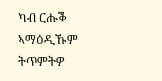ካብ ርሑቕ ኣማዕዲኹም ትጥምትዎ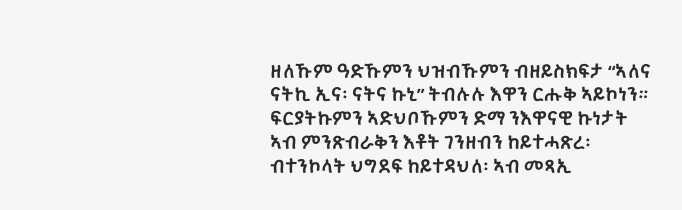ዘለኹም ዓድኹምን ህዝብኹምን ብዘይስክፍታ “ኣለና ናትኪ ኢና፡ ናትና ኩኒ” ትብሉሉ እዋን ርሑቅ ኣይኮነን። ፍርያትኩምን ኣድህቦኹምን ድማ ንእዋናዊ ኩነታት ኣብ ምንጽብራቅን እቶት ገንዘብን ከይተሓጽረ፡ ብተንኮላት ህግደፍ ከይተዳህለ፡ ኣብ መጻኢ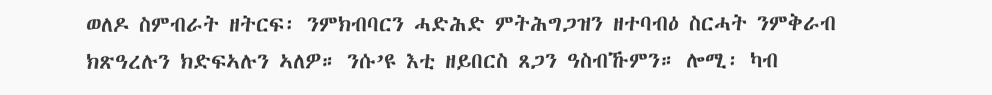ወለዶ ስምብራት ዘትርፍ፡ ንምክብባርን ሓድሕድ ምትሕግጋዝን ዘተባብዕ ስርሓት ንምቅራብ ክጽዓረሉን ክድፍኣሉን ኣለዎ። ንሱ’ዩ እቲ ዘይበርስ ጸጋን ዓስብኹምን። ሎሚ፡ ካብ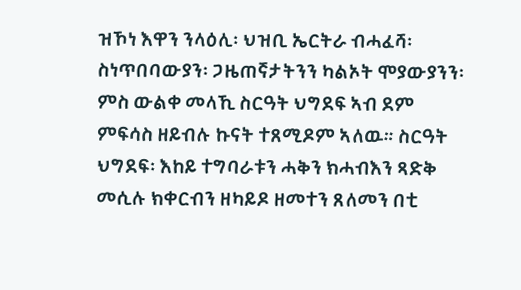ዝኾነ እዋን ንላዕሊ፡ ህዝቢ ኤርትራ ብሓፈሻ፡ ስነጥበባውያን፡ ጋዜጠኛታትንን ካልኦት ሞያውያንን፡ ምስ ውልቀ መላኺ ስርዓት ህግደፍ ኣብ ደም ምፍሳስ ዘይብሉ ኩናት ተጸሚዶም ኣለዉ። ስርዓት ህግደፍ፡ እከይ ተግባራቱን ሓቅን ክሓብእን ጻድቅ መሲሉ ክቀርብን ዘካይዶ ዘመተን ጸለመን በቲ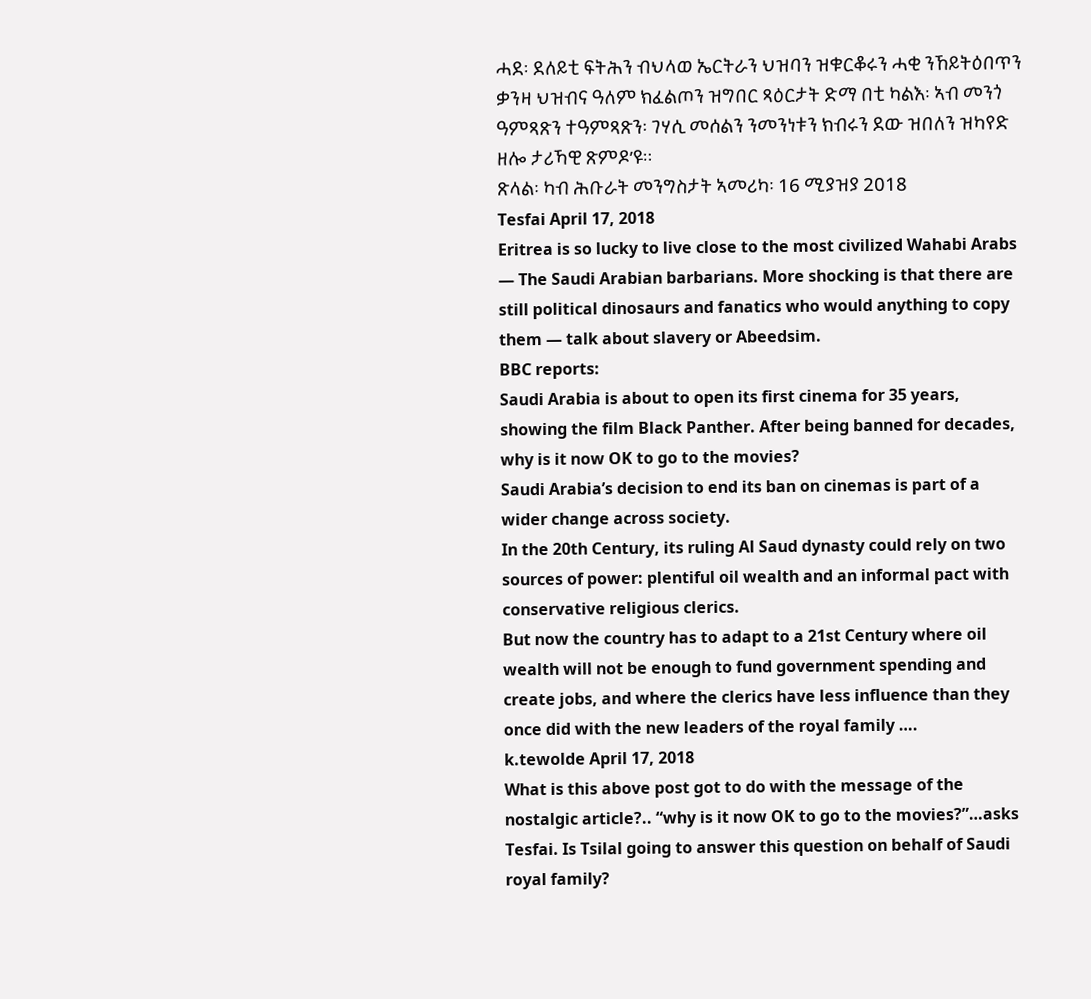ሓደ፡ ደለይቲ ፍትሕን ብህላወ ኤርትራን ህዝባን ዝቁርቆሩን ሓቂ ንኸይትዕበጥን ቃንዛ ህዝብና ዓለም ክፈልጦን ዝግበር ጻዕርታት ድማ በቲ ካልእ፡ ኣብ መንጎ ዓምጻጽን ተዓምጻጽን፡ ገሃሲ መሰልን ንመንነቱን ክብሩን ደው ዝበለን ዝካየድ ዘሎ ታሪኻዊ ጽምዶ’ዩ።
ጽላል፡ ካብ ሕቡራት መንግስታት ኣመሪካ፡ 16 ሚያዝያ 2018
Tesfai April 17, 2018
Eritrea is so lucky to live close to the most civilized Wahabi Arabs — The Saudi Arabian barbarians. More shocking is that there are still political dinosaurs and fanatics who would anything to copy them — talk about slavery or Abeedsim.
BBC reports:
Saudi Arabia is about to open its first cinema for 35 years, showing the film Black Panther. After being banned for decades, why is it now OK to go to the movies?
Saudi Arabia’s decision to end its ban on cinemas is part of a wider change across society.
In the 20th Century, its ruling Al Saud dynasty could rely on two sources of power: plentiful oil wealth and an informal pact with conservative religious clerics.
But now the country has to adapt to a 21st Century where oil wealth will not be enough to fund government spending and create jobs, and where the clerics have less influence than they once did with the new leaders of the royal family ….
k.tewolde April 17, 2018
What is this above post got to do with the message of the nostalgic article?.. “why is it now OK to go to the movies?”…asks Tesfai. Is Tsilal going to answer this question on behalf of Saudi royal family?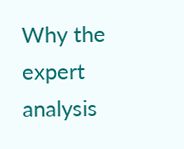Why the expert analysis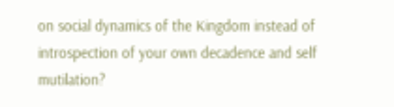on social dynamics of the Kingdom instead of introspection of your own decadence and self mutilation?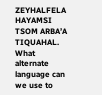ZEYHALFELA HAYAMSI TSOM ARBA’A TIQUAHAL. What alternate language can we use to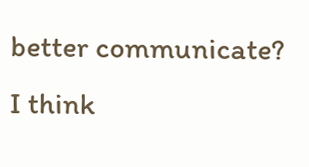better communicate? I think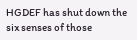HGDEF has shut down the six senses of those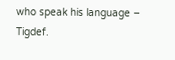who speak his language – Tigdef.